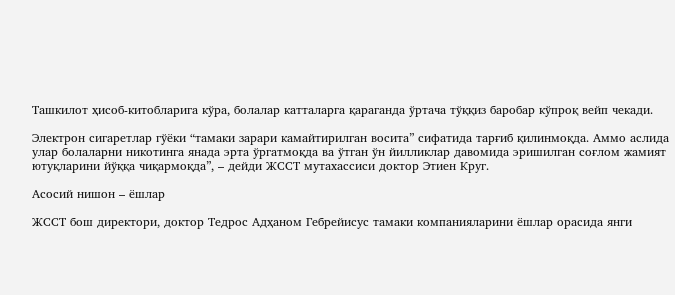Ташкилот ҳисоб-китобларига кўра, болалар катталарга қараганда ўртача тўққиз баробар кўпроқ вейп чекади.

Электрон сигаретлар гўёки “тамаки зарари камайтирилган восита” сифатида тарғиб қилинмоқда. Аммо аслида улар болаларни никотинга янада эрта ўргатмоқда ва ўтган ўн йилликлар давомида эришилган соғлом жамият ютуқларини йўққа чиқармоқда”, – дейди ЖССТ мутахассиси доктор Этиен Круг.

Асосий нишон – ёшлар

ЖССТ бош директори, доктор Тедрос Адҳаном Гебрейисус тамаки компанияларини ёшлар орасида янги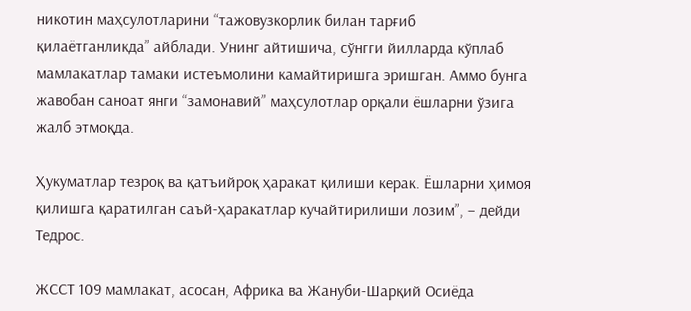никотин маҳсулотларини “тажовузкорлик билан тарғиб қилаётганликда” айблади. Унинг айтишича, сўнгги йилларда кўплаб мамлакатлар тамаки истеъмолини камайтиришга эришган. Аммо бунга жавобан саноат янги “замонавий” маҳсулотлар орқали ёшларни ўзига жалб этмоқда.

Ҳукуматлар тезроқ ва қатъийроқ ҳаракат қилиши керак. Ёшларни ҳимоя қилишга қаратилган саъй-ҳаракатлар кучайтирилиши лозим”, – дейди Тедрос.

ЖССТ 109 мамлакат, асосан, Африка ва Жануби-Шарқий Осиёда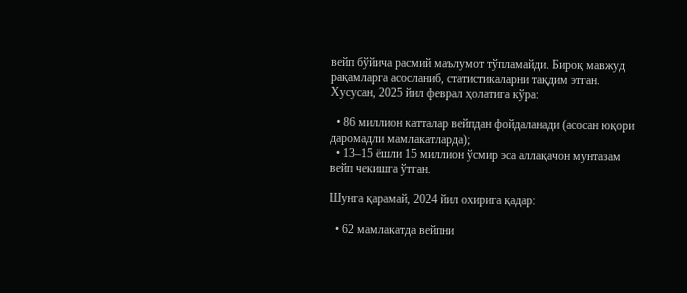вейп бўйича расмий маълумот тўпламайди. Бироқ мавжуд рақамларга асосланиб, статистикаларни тақдим этган. Хусусан, 2025 йил феврал ҳолатига кўра:

  • 86 миллион катталар вейпдан фойдаланади (асосан юқори даромадли мамлакатларда);
  • 13–15 ёшли 15 миллион ўсмир эса аллақачон мунтазам вейп чекишга ўтган.

Шунга қарамай, 2024 йил охирига қадар:

  • 62 мамлакатда вейпни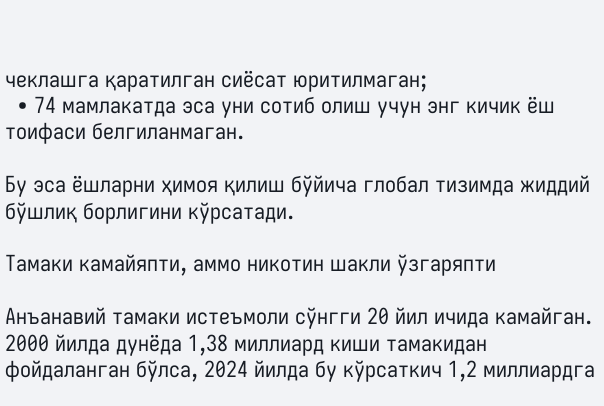чеклашга қаратилган сиёсат юритилмаган;
  • 74 мамлакатда эса уни сотиб олиш учун энг кичик ёш тоифаси белгиланмаган.

Бу эса ёшларни ҳимоя қилиш бўйича глобал тизимда жиддий бўшлиқ борлигини кўрсатади.

Тамаки камайяпти, аммо никотин шакли ўзгаряпти

Анъанавий тамаки истеъмоли сўнгги 20 йил ичида камайган. 2000 йилда дунёда 1,38 миллиард киши тамакидан фойдаланган бўлса, 2024 йилда бу кўрсаткич 1,2 миллиардга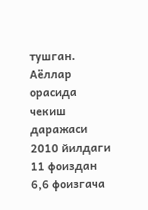тушган. Аёллар орасида чекиш даражаси 2010 йилдаги 11 фоиздан 6,6 фоизгача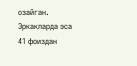озайган. Эркакларда эса 41 фоиздан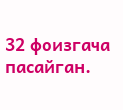32 фоизгача пасайган.